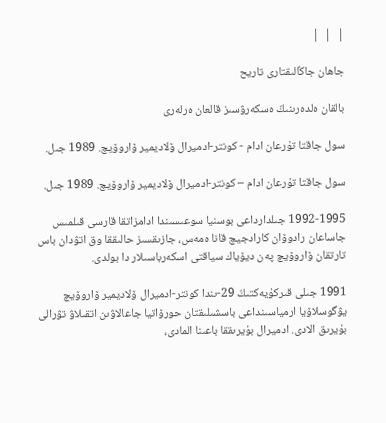|  |  |

جاھان جاڭالىقتارى تاريح

بالقان ەلدەرىنىڭ ەسكەرۋسىز قالعان ەرلەرى

سول جاقتا تۇرعان ادام - كونتر-ادميرال ۆلاديمير ۆاروۆيچ. 1989 جىل.

سول جاقتا تۇرعان ادام – كونتر-ادميرال ۆلاديمير ۆاروۆيچ. 1989 جىل.

1992-1995 جىلدارداعى بوسنيا سوعىسىندا ادامزاتقا قارسى قىلمىس جاساعان رادوۆان كارادجيچ قانا ەمەس، جازىقسىز حالىققا وق اتۋدان باس تارتقان ۆاروۆيچ پەن ديۆياك سياقتى اسكەرباسىلار دا بولدى.

1991 جىلى قىركۇيەكتىڭ 29-ىندا كونتر-ادميرال ۆلاديمير ۆاروۆيچ يۋگوسلاۆيا ارمياسىنداعى باسشىلىقتان حورۆاتيا جاعالاۋىن اتقىلاۋ تۋرالى بۇيرىق الادى. ادميرال بۇيرىققا باعىنا المادى،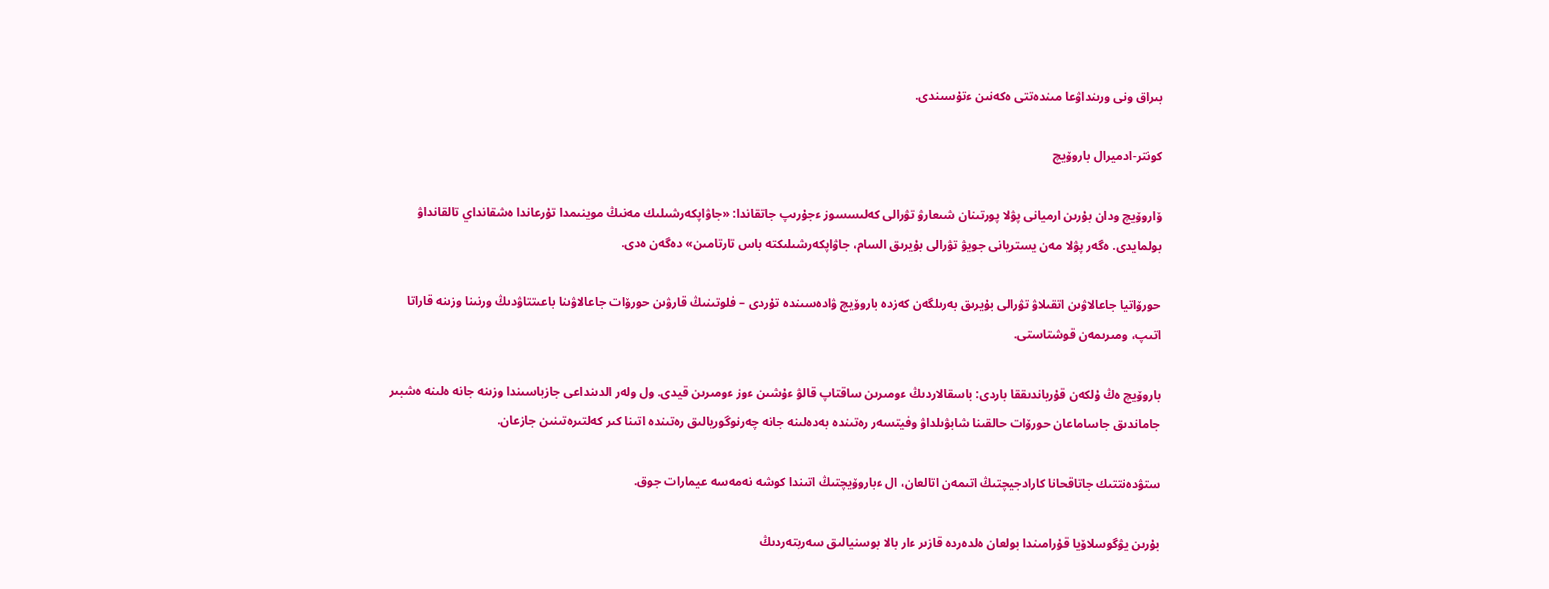بىراق ونى ورىنداۋعا مىندەتتى ەكەنىن ءتۇسىندى.

كونتر-ادميرال باروۆيچ

ۆاروۆيچ ودان بۇرىن ارميانى پۋلا پورتىنان شىعارۋ تۋرالى كەلىسسوز ءجۇرىپ جاتقاندا: «جاۋاپكەرشىلىك مەنىڭ موينىمدا تۇرعاندا ەشقانداي تالقانداۋ بولمايدى. ەگەر پۋلا مەن يستريانى جويۋ تۋرالى بۇيرىق السام، جاۋاپكەرشىلىكتە باس تارتامىن» دەگەن ەدى.

حورۆاتيا جاعالاۋىن اتقىلاۋ تۋرالى بۇيرىق بەرىلگەن كەزدە باروۆيچ ۋادەسىندە تۇردى – فلوتىنىڭ قارۋىن حورۆات جاعالاۋىنا باعىتتاۋدىڭ ورنىنا وزىنە قاراتا اتىپ، ومىرىمەن قوشتاستى.

باروۆيچ ەڭ ۇلكەن قۇرباندىققا باردى: باسقالاردىڭ ءومىرىن ساقتاپ قالۋ ءۇشىن ءوز ءومىرىن قيدى. ول ولەر الدىنداعى جازباسىندا وزىنە جانە ەلىنە ەشبىر جاماندىق جاساماعان حورۆات حالقىنا شابۋىلداۋ وفيتسەر رەتىندە بەدەلىنە جانە چەرنوگوريالىق رەتىندە اتىنا كىر كەلتىرەتىنىن جازعان.

ستۋدەنتتىك جاتاقحانا كارادجيچتىڭ اتىمەن اتالعان، ال ءباروۆيچتىڭ اتىندا كوشە نەمەسە عيمارات جوق.

بۇرىن يۋگوسلاۆيا قۇرامىندا بولعان ەلدەردە قازىر ءار بالا بوسنيالىق سەربتەردىڭ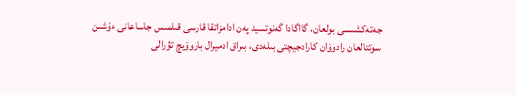جەتەكشىسى بولعان، گااگادا گەنوتسيد پەن ادامزاتقا قارسى قىلمىس جاساعانى ءۇشىن سوتتالعان رادوۆان كارادجيچتى بىلەدى، بىراق ادميرال باروۆيچ تۋرالى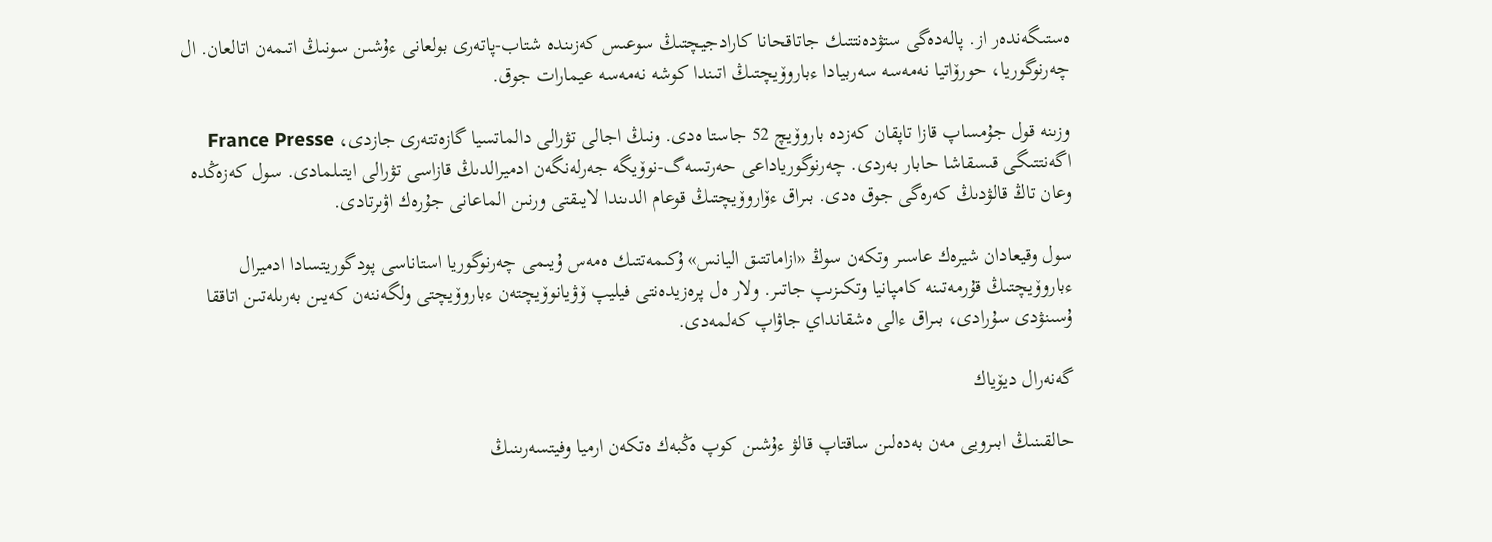ەستىگەندەر از. پالەدەگى ستۋدەنتتىك جاتاقحانا كارادجيچتىڭ سوعىس كەزىندە شتاب-پاتەرى بولعانى ءۇشىن سونىڭ اتىمەن اتالعان. ال چەرنوگوريا، حورۆاتيا نەمەسە سەربيادا ءباروۆيچتىڭ اتىندا كوشە نەمەسە عيمارات جوق.

وزىنە قول جۇمساپ قازا تاپقان كەزدە باروۆيچ 52 جاستا ەدى. ونىڭ اجالى تۋرالى دالماتسيا گازەتتەرى جازدى، France Presse اگەنتتىگى قىسقاشا حابار بەردى. چەرنوگورياداعى حەرتسەگ-نوۆيگە جەرلەنگەن ادميرالدىڭ قازاسى تۋرالى ايتىلمادى. سول كەزەڭدە وعان تاڭ قالۋدىڭ كەرەگى جوق ەدى. بىراق ءۆاروۆيچتىڭ قوعام الدىندا لايىقتى ورنىن الماعانى جۇرەك اۋىرتادى.

سول وقيعادان شيرەك عاسىر وتكەن سوڭ «ازاماتتىق اليانس» ۇكىمەتتىك ەمەس ۇيىمى چەرنوگوريا استاناسى پودگوريتسادا ادميرال ءباروۆيچتىڭ قۇرمەتىنە كامپانيا وتكىزىپ جاتىر. ولار ەل پرەزيدەنتى فيليپ ۆۋيانوۆيچتەن ءباروۆيچتى ولگەننەن كەيىن بەرىلەتىن اتاققا ۇسىنۋدى سۇرادى، بىراق ءالى ەشقانداي جاۋاپ كەلمەدى.

گەنەرال ديۆياك

حالقىنىڭ ابىرويى مەن بەدەلىن ساقتاپ قالۋ ءۇشىن كوپ ەڭبەك ەتكەن ارميا وفيتسەرىنىڭ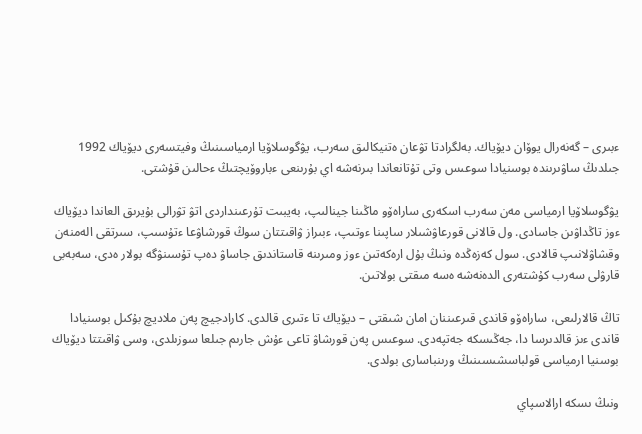ءبىرى – گەنەرال يوۆان ديۆياك. بەلگرادتا تۋعان ەتنيكالىق سەرب، يۋگوسلاۆيا ارمياسىنىڭ وفيتسەرى ديۆياك 1992 جىلدىڭ ساۋىرىندە بوسنيادا سوعىس وتى تۇتانعاندا بىرنەشە اي بۇرىنعى ءباروۆيچتىڭ ءحالىن قۇشتى.

يۋگوسلاۆيا ارمياسى مەن سەرب اسكەرى ساراەۆو ماڭىنا جينالىپ، بەيبىت تۇرعىنداردى اتۋ تۋرالى بۇيرىق العاندا ديۆياك ءوز تاڭداۋىن جاسادى. ول قالانى قورعاۋشىلار ساپىنا ءوتىپ، ءبىراز ۋاقىتتان سوڭ قورشاۋعا ءتۇسىپ، سىرتقى الەمنەن وقشاۋلانىپ قالادى. سول كەزەڭدە ونىڭ بۇل ارەكەتىن ءوز ومىرىنە قاستاندىق جاساۋ دەپ تۇسىنۋگە بولار ەدى، سەبەبى قارۋلى سەرب كۇشتەرى الدەنەشە ەسە مىقتى بولاتىن.

تاڭ قالارلىعى، ساراەۆو قاندى قىرعىننان امان شىقتى – ديۆياك تا ءتىرى قالدى. كارادجيچ پەن ملاديچ بۇكىل بوسنيادا قاندى ءىز قالدىرسا دا، جەڭىسكە جەتپەدى. سوعىس پەن قورشاۋ تاعى ءۇش جارىم جىلعا سوزىلدى، وسى ۋاقىتتا ديۆياك بوسنيا ارمياسى قولباسشىسىنىڭ ورىنباسارى بولدى.

ونىڭ ىسكە ارالاسپاي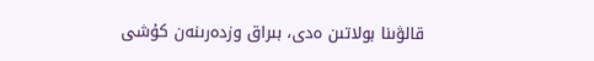قالۋىنا بولاتىن ەدى، بىراق وزدەرىنەن كۇشى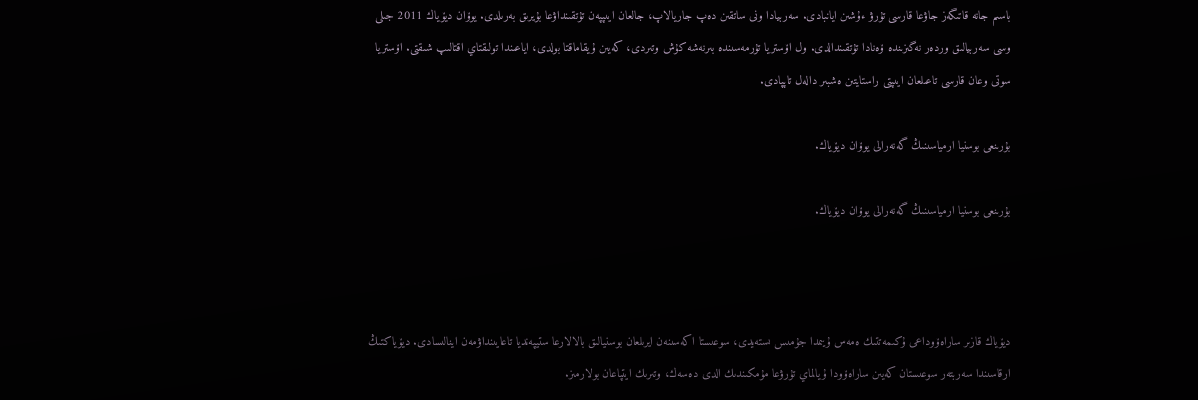باسىم جانە قاتىگەز جاۋعا قارسى تۇرۋ ءۇشىن ايانبادى. سەربيادا ونى ساتقىن دەپ جاريالاپ، جالعان ايىپپەن تۇتقىنداۋعا بۇيرىق بەرىلدى. يوۆان ديۆياك 2011 جىلى وسى سەربيالىق وردەر نەگىزىندە ۆەنادا تۇتقىندالدى. ول اۆستريا تۇرمەسىندە بىرنەشە كۇش وتىردى، كەيىن ۇيقاماقتا بولدى، اياعىندا تولىقتاي اقتالىپ شىقتى. اۆستريا سوتى وعان قارسى تاعىلعان ايىپتى راستايتىن ەشبىر دالەل تاپپادى.

بۇرىنعى بوسنيا ارمياسىنىڭ گەنەرالى يوۆان ديۆياك.

بۇرىنعى بوسنيا ارمياسىنىڭ گەنەرالى يوۆان ديۆياك.



ديۆياك قازىر ساراەۆوداعى ۇكىمەتتىك ەمەس ۇيىمدا جۇمىس ىستەيدى، سوعىستا اكەسىنەن ايرىلعان بوسنيالىق بالالارعا ستيپەنديا تاعايىنداۋمەن اينالىسادى. ديۆياكتىڭ ارقاسىندا سەربتەر سوعىستان كەيىن ساراەۆودا ۇيالماي تۇرۋعا مۇمكىندىك الدى دەسەك، وتىرىك ايتپاعان بولارمىز.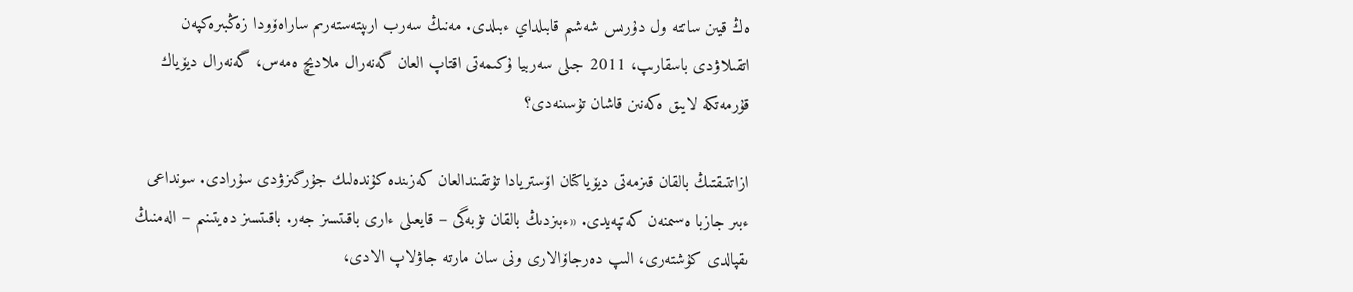ەڭ قيىن ساتتە ول دۇرىس شەشىم قابىلداي ءبىلدى. مەنىڭ سەرب ارىپتەستەرىم ساراەۆودا زەڭبىرەكپەن اتقىلاۋدى باسقارىپ، 2011 جىلى سەربيا ۇكىمەتى اقتاپ العان گەنەرال ملاديچ ەمەس، گەنەرال ديۆياك قۇرمەتكە لايىق ەكەنىن قاشان تۇسىنەدى؟

ازاتتىقتىڭ بالقان قىزمەتى ديۆياكتان اۆستريادا تۇتقىندالعان كەزىندە كۇندەلىك جۇرگىزۋدى سۇرادى. سونداعى ءبىر جازبا ەسىمنەن كەتپەيدى. «ءبىزدىڭ بالقان تۇبەگى – قايعىلى ءارى باقىتسىز جەر. باقىتسىز دەيتىنىم – الەمنىڭ ىقپالدى كۇشتەرى، الىپ دەرجاۆالارى ونى سان مارتە جاۋلاپ الادى،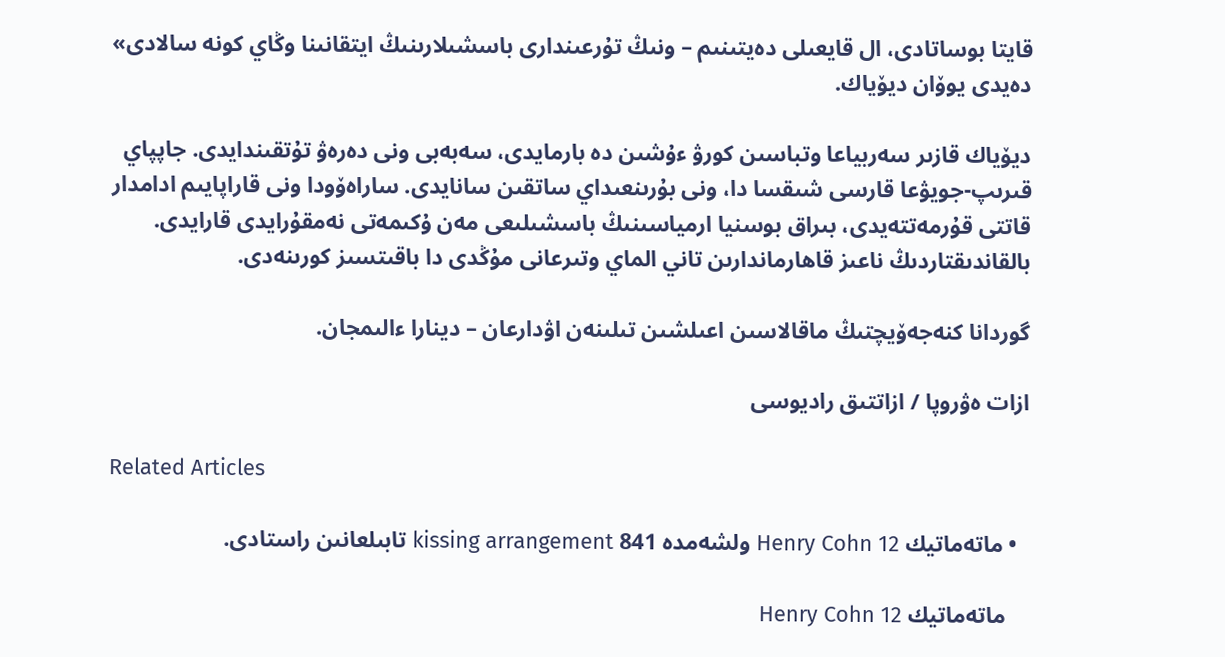قايتا بوساتادى، ال قايعىلى دەيتىنىم – ونىڭ تۇرعىندارى باسشىلارىنىڭ ايتقانىنا وڭاي كونە سالادى» دەيدى يوۆان ديۆياك.

ديۆياك قازىر سەربياعا وتباسىن كورۋ ءۇشىن دە بارمايدى، سەبەبى ونى دەرەۋ تۇتقىندايدى. جاپپاي قىرىپ-جويۋعا قارسى شىقسا دا، ونى بۇرىنعىداي ساتقىن سانايدى. ساراەۆودا ونى قاراپايىم ادامدار قاتتى قۇرمەتتەيدى، بىراق بوسنيا ارمياسىنىڭ باسشىلىعى مەن ۇكىمەتى نەمقۇرايدى قارايدى. بالقاندىقتاردىڭ ناعىز قاھارماندارىن تاني الماي وتىرعانى مۇڭدى دا باقىتسىز كورىنەدى.

گوردانا كنەجەۆيچتىڭ ماقالاسىن اعىلشىن تىلىنەن اۋدارعان – دينارا ءالىمجان.

ازات ەۋروپا / ازاتتىق راديوسى

Related Articles

  • ماتەماتيك Henry Cohn 12 ولشەمدە 841 kissing arrangement تابىلعانىن راستادى.

    ماتەماتيك Henry Cohn 12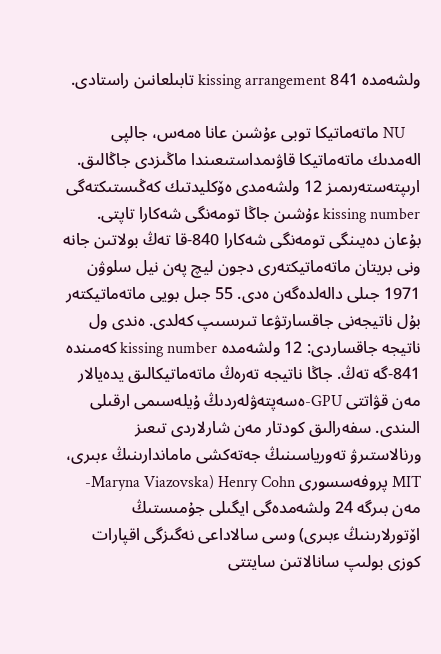ولشەمدە 841 kissing arrangement تابىلعانىن راستادى.

    NU ماتەماتيكا توبى ءۇشىن عانا ەمەس، جالپى الەمدىك ماتەماتيكا قاۋىمداستىعىندا ماڭىزدى جاڭالىق. ارىپتەستەرىمىز 12 ولشەمدى ەۆكليدتىك كەڭىستىكتەگى kissing number ءۇشىن جاڭا تومەنگى شەكارا تاپتى. بۇعان دەيىنگى تومەنگى شەكارا 840-قا تەڭ بولاتىن جانە ونى بريتان ماتەماتيكتەرى دجون ليچ پەن نيل سلوۋن 1971 جىلى دالەلدەگەن ەدى. 55 جىل بويى ماتەماتيكتەر بۇل ناتيجەنى جاقسارتۋعا تىرىسىپ كەلدى. ەندى ول ناتيجە جاقساردى: 12 ولشەمدە kissing number كەمىندە 841-گە تەڭ. جاڭا ناتيجە تەرەڭ ماتەماتيكالىق يدەيالار مەن قۋاتتى GPU-ەسەپتەۋلەردىڭ ۇيلەسىمى ارقىلى الىندى. سفەرالىق كودتار مەن شارلاردى تىعىز ورنالاستىرۋ تەورياسىنىڭ جەتەكشى ماماندارىنىڭ ءبىرى، MIT پروفەسسورى Henry Cohn (Maryna Viazovska-مەن بىرگە 24 ولشەمدەگى ايگىلى جۇمىستىڭ اۆتورلارىنىڭ ءبىرى) وسى سالاداعى نەگىزگى اقپارات كوزى بولىپ سانالاتىن سايتتى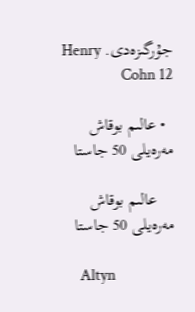جۇرگىزەدى. Henry Cohn 12

  • عالىم بوقاش مەرەيلى 50 جاستا

    عالىم بوقاش مەرەيلى 50 جاستا

    Altyn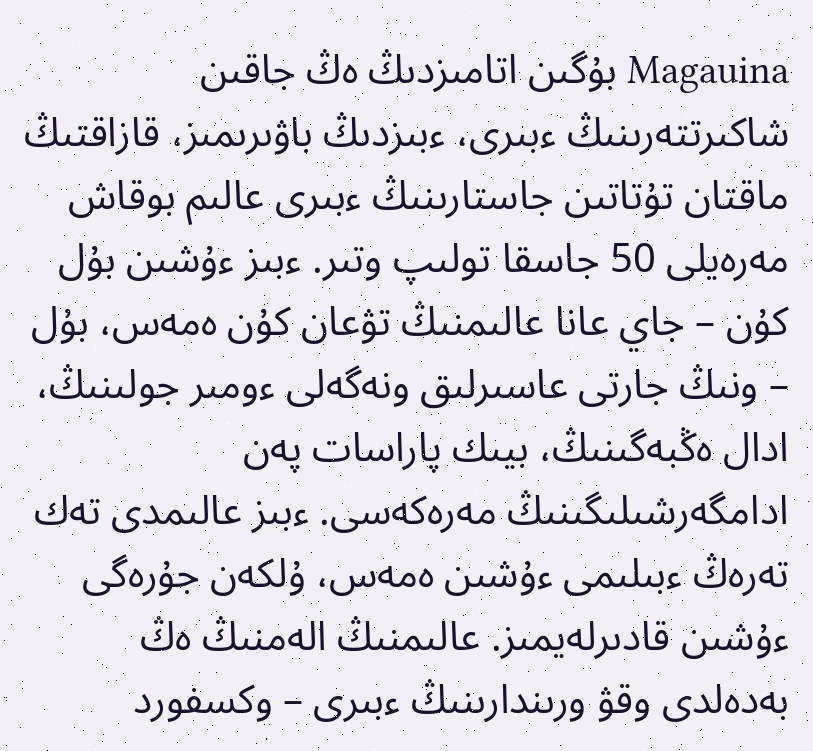Magauina بۇگىن اتامىزدىڭ ەڭ جاقىن شاكىرتتەرىنىڭ ءبىرى، ءبىزدىڭ باۋىرىمىز، قازاقتىڭ ماقتان تۇتاتىن جاستارىنىڭ ءبىرى عالىم بوقاش مەرەيلى 50 جاسقا تولىپ وتىر. ءبىز ءۇشىن بۇل كۇن – جاي عانا عالىمنىڭ تۋعان كۇن ەمەس، بۇل – ونىڭ جارتى عاسىرلىق ونەگەلى ءومىر جولىنىڭ، ادال ەڭبەگىنىڭ، بيىك پاراسات پەن ادامگەرشىلىگىنىڭ مەرەكەسى. ءبىز عالىمدى تەك تەرەڭ ءبىلىمى ءۇشىن ەمەس، ۇلكەن جۇرەگى ءۇشىن قادىرلەيمىز. عالىمنىڭ الەمنىڭ ەڭ بەدەلدى وقۋ ورىندارىنىڭ ءبىرى – وكسفورد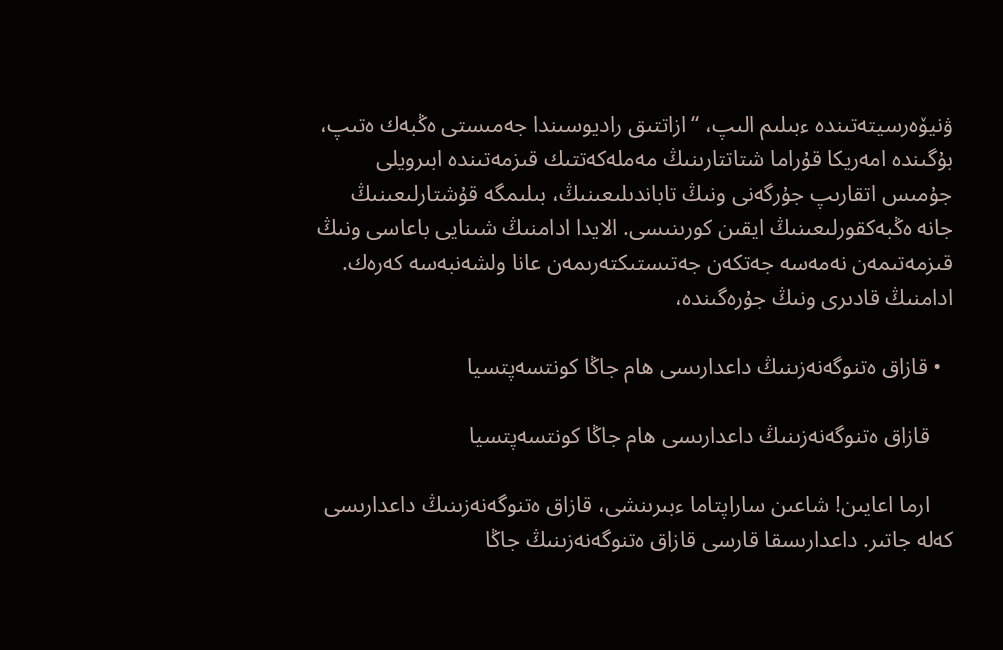ۋنيۆەرسيتەتىندە ءبىلىم الىپ، “ازاتتىق راديوسىندا جەمىستى ەڭبەك ەتىپ، بۇگىندە امەريكا قۇراما شتاتتارىنىڭ مەملەكەتتىك قىزمەتىندە ابىرويلى جۇمىس اتقارىپ جۇرگەنى ونىڭ تاباندىلىعىنىڭ، بىلىمگە قۇشتارلىعىنىڭ جانە ەڭبەكقورلىعىنىڭ ايقىن كورىنىسى. الايدا ادامنىڭ شىنايى باعاسى ونىڭ قىزمەتىمەن نەمەسە جەتكەن جەتىستىكتەرىمەن عانا ولشەنبەسە كەرەك. ادامنىڭ قادىرى ونىڭ جۇرەگىندە،

  • قازاق ەتنوگەنەزىنىڭ داعدارىسى ھام جاڭا كونتسەپتسيا

    قازاق ەتنوگەنەزىنىڭ داعدارىسى ھام جاڭا كونتسەپتسيا

    ارما اعايىن! شاعىن ساراپتاما ءبىرىنشى، قازاق ەتنوگەنەزىنىڭ داعدارىسى كەلە جاتىر. داعدارىسقا قارسى قازاق ەتنوگەنەزىنىڭ جاڭا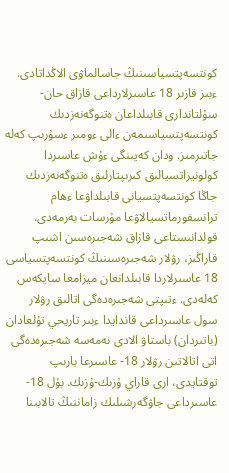كونتسەپتسياسىنىڭ جاسالماۋى الاڭداتادى. ءبىز قازىر 18 عاسىرلارداعى قازاق حان-سۇلتاندارى قابىلداعان ەتنوگەنەزدىك كونتسەپتسياسىمەن ءالى ءومىر ءسۇرىپ كەلە جاتىرمىز. ودان كەيىنگى ءۇش عاسىردا كولونيزاتسيالىق كىرىپتارلىق ەتنوگەنەزدىك جاڭا كونتسەپتسيانى قابىلداۋعا ءھام ترانسفورماتسيالاۋعا مۇرسات بەرمەدى. قولدانىستاعى قازاق شەجىرەسىن اشىپ قاراڭىز، رۋلار شەجىرەسىنىڭ كونتسەپتسياسى 18 عاسىرلاردا قابىلدانعان ميزامعا سايكەس كەلەدى. ءتىپتى شەجىرەدەگى اتالىق رۋلار سول عاسىرداعى قاندايدا ءبىر تاريحي تۇلعادان (باتىردان) باستاۋ الادى نەمەسە شەجىرەدەگى اتى اتالاتىن رۋلار 18- عاسىرعا بارىپ توقتايدى، ارى قاراي ۇزىك-ۇزىك. بۇل 18- عاسىرداعى جاۋگەرشىلىك زاماننىڭ تالابىنا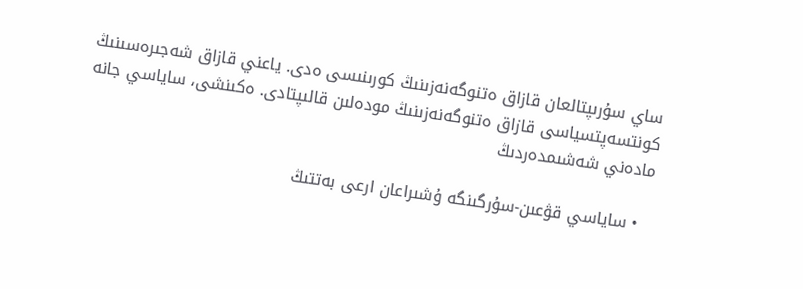ساي سۇرىپتالعان قازاق ەتنوگەنەزىنىڭ كورىنىسى ەدى. ياعني قازاق شەجىرەسىنىڭ كونتسەپتسياسى قازاق ەتنوگەنەزىنىڭ مودەلىن قالىپتادى. ەكىنشى، ساياسي جانە مادەني شەشىمدەردىڭ

  • ساياسي قۋعىن-سۇرگىنگە ۇشىراعان ارعى بەتتىڭ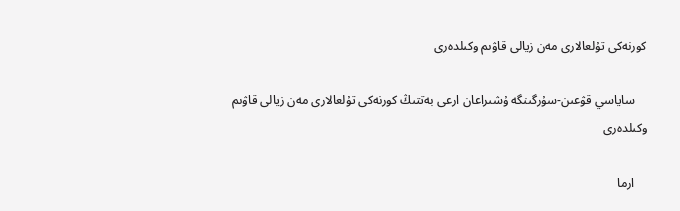كورنەكى تۇلعالارى مەن زيالى قاۋىم وكىلدەرى

    ساياسي قۋعىن-سۇرگىنگە ۇشىراعان ارعى بەتتىڭ كورنەكى تۇلعالارى مەن زيالى قاۋىم وكىلدەرى

    ارما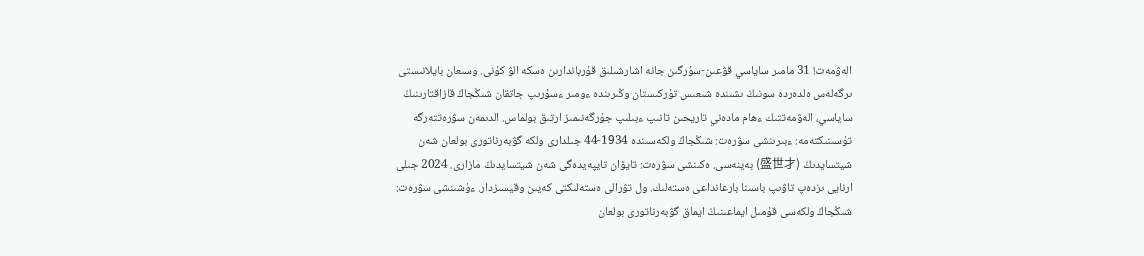الەۋمەت! 31 مامىر ساياسي قۋعىن-سۇرگىن جانە اشارشىلىق قۇرباندارىن ەسكە الۋ كۇنى. وسىعان بايلانىستى ىرگەلەس ەلدەردە سونىڭ ىشىندە شىعىس تۇركىستان وڭىرىندە ءومىر ءسۇرىپ جاتقان شىڭجاڭ قازاقتارىنىڭ ساياسي، الەۋمەتتىك ءھام مادەني تاريحىن تانىپ ءبىلىپ جۇرگەنىمىز ارتىق بولماس. الدىمەن سۋرەتتەرگە تۇسىنىكتەمە: ءبىرىنشى سۋرەت: شىڭجاڭ ولكەسىندە 1934-44 جىلدارى ولكە گۋبەرناتورى بولعان شەن شيتسايدىڭ (盛世才) بەينەسى. ەكىنشى سۋرەت: تايۆان تايپەيدەگى شەن شيتسايدىڭ مازارى. 2024 جىلى ارنايى ىزدەپ تاۋىپ باسىنا بارعانداعى ەستەلىك. ول تۋرالى ەستەلىكتى كەيىن وقيسىزدار. ءۇشىنشى سۋرەت: شىڭجاڭ ولكەسى قۇمىل ايماعىنىڭ ايماق گۋبەرناتورى بولعان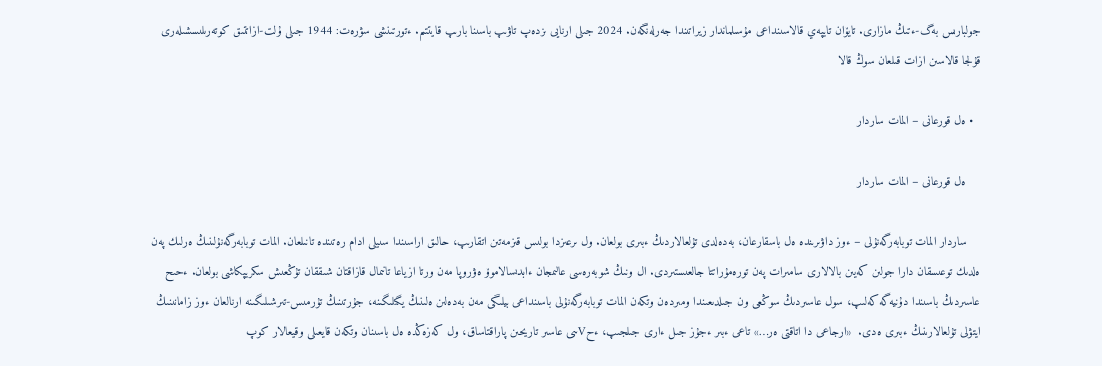جولبارىس بەگ-ءتىڭ مازارى. تايۆان تايپەي قالاسىنداعى مۇسىلماندار زيراتىندا جەرلەنگەن. 2024 جىلى ارنايى ىزدەپ تاۋىپ باسىنا بارىپ قايتتىم. ءتورتىنشى سۋرەت: 1944 جىلى ۇلت-ازاتتىق كوتەرىلىسشىلەرى قۇلجا قالاسىن ازات قىلعان سوڭ قالا

  • ەل قورعانى – المات ساردار

    ەل قورعانى – المات ساردار

    ساردار المات توبابەرگەنۇلى – ءوز داۋىرىندە ەل باسقارعان، بەدەلدى تۇلعالاردىڭ ءبىرى بولعان. ول ىرعىزدا بولىس قىزمەتىن اتقارىپ، حالىق اراسىندا سىيلى ادام رەتىندە تانىلعان. المات توبابەرگەنۇلىنىڭ ەرلىك پەن ەلدىك توعىسقان دارا جولىن كەيىن بالالارى سامىرات پەن تورەمۇراتتا جالعىستىردى. ال ونىڭ شوبەرەسى عالىمجان ءابدىسالاموۆ ەۋروپا مەن ورتا ازياعا تانىمال قازاقتان شىققان تۇڭعىش سكريپكاشى بولعان. ءحىح عاسىردىڭ باسىندا دۇنيەگە كەلىپ، سول عاسىردىڭ سوڭعى ون جىلدىعىندا ومىردەن وتكەن المات توبابەرگەنۇلى باسىنداعى بيلىگى مەن بەدەلىن ەلىنىڭ يگىلىگىنە، جۇرتىنىڭ تۇرمىس-تىرشىلىگىنە ارنالعان ءوز زامانىنىڭ ايتۋلى تۇلعالارىنىڭ ءبىرى ەدى.  «ارجاعى دا اتاقتى ەر…» تاعى ءبىر ءجۇز جىل ءارى جىلجىپ، ءحVىىى عاسىر تاريحىن پاراقتاساق، ول كەزەڭدە ەل باسىنان وتكەن قايعىلى وقيعالار كوپ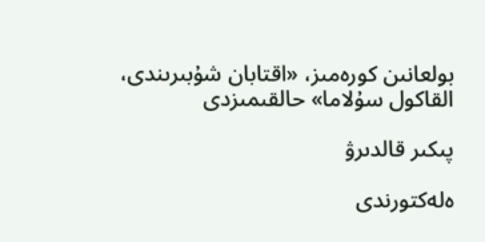بولعانىن كورەمىز، «اقتابان شۇبىرىندى، القاكول سۇلاما» حالقىمىزدى

پىكىر قالدىرۋ

ەلەكتورندى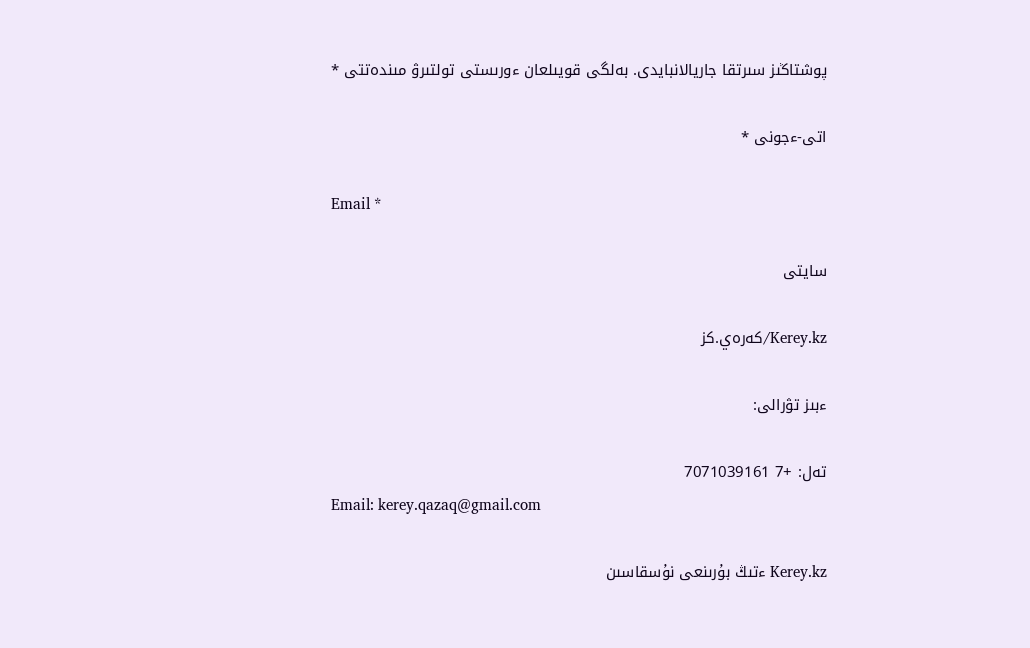پوشتاڭىز سىرتقا جاريالانبايدى. بەلگى قويىلعان ءورىستى تولتىرۋ مىندەتتى *

اتى-ءجونى *

Email *

سايتى

Kerey.kz/كەرەي.كز

ءبىز تۋرالى:

تەل: +7 7071039161
Email: kerey.qazaq@gmail.com

Kerey.kz ءتىڭ بۇرىنعى نۇسقاسىن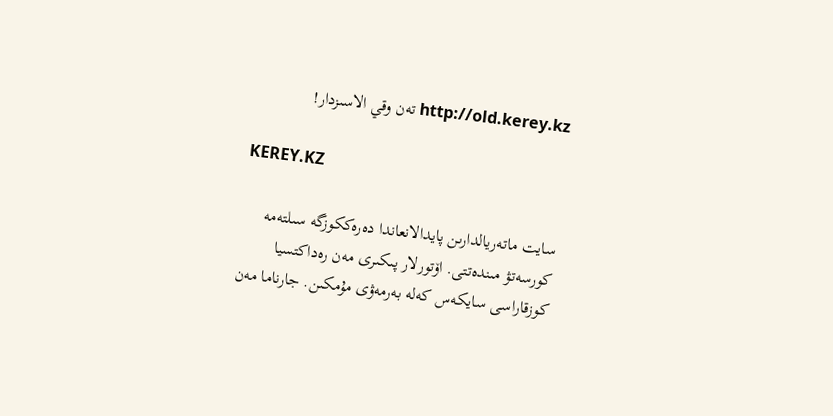http://old.kerey.kz تەن وقي الاسىزدار!

KEREY.KZ

سايت ماتەريالدارىن پايدالانعاندا دەرەككوزگە سىلتەمە كورسەتۋ مىندەتتى. اۆتورلار پىكىرى مەن رەداكتسيا كوزقاراسى سايكەس كەلە بەرمەۋى مۇمكىن. جارناما مەن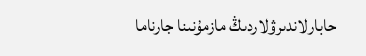حابارلاندىرۋلاردىڭ مازمۇنىنا جارناما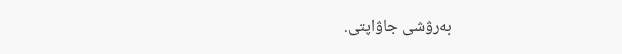بەرۋشى جاۋاپتى.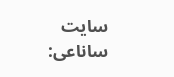سايت ساناعى: